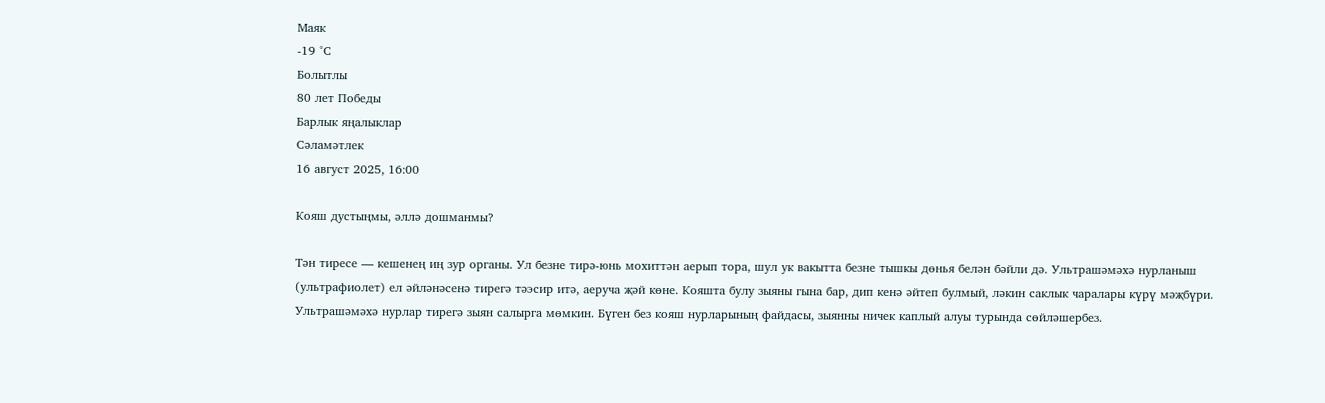Маяк
-19 °С
Болытлы
80 лет Победы
Барлык яңалыклар
Сәламәтлек
16 август 2025, 16:00

Кояш дустыңмы, әллә дошманмы?

Тән тиресе — кешенең иң зур органы. Ул безне тирә-юнь мохиттән аерып тора, шул ук вакытта безне тышкы дөнья белән бәйли дә. Ультрашәмәхә нурланыш (ультрафиолет) ел әйләнәсенә тирегә тәэсир итә, аеруча җәй көне. Кояшта булу зыяны гына бар, дип кенә әйтеп булмый, ләкин саклык чаралары күрү мәҗбүри. Ультрашәмәхә нурлар тирегә зыян салырга мөмкин. Бүген без кояш нурларының файдасы, зыянны ничек каплый алуы турында сөйләшербез.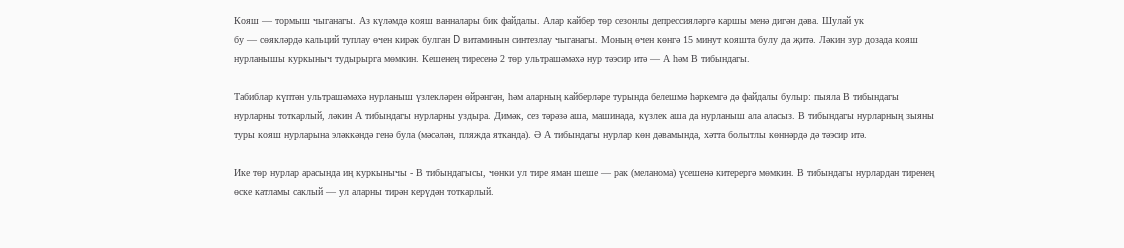Кояш — тормыш чыганагы. Аз күләмдә кояш ванналары бик файдалы. Алар кайбер төр сезонлы депрессияләргә каршы менә дигән дәва. Шулай ук
бу — сөякләрдә кальций туплау өчен кирәк булган D витаминын синтезлау чыганагы. Моның өчен көнгә 15 минут кояшта булу да җитә. Ләкин зур дозада кояш нурланышы куркыныч тудырырга мөмкин. Кешенең тиресенә 2 төр ультрашәмәхә нур тәэсир итә — А һәм В тибындагы.

Табиблар күптән ультрашәмәхә нурланыш үзлекләрен өйрәнгән, һәм аларның кайберләре турында белешмә һәркемгә дә файдалы булыр: пыяла В тибындагы нурларны тоткарлый, ләкин А тибындагы нурларны уздыра. Димәк, сез тәрәзә аша, машинада, күзлек аша да нурланыш ала аласыз. В тибындагы нурларның зыяны туры кояш нурларына эләккәндә генә була (мәсәлән, пляжда ятканда). Ә А тибындагы нурлар көн дәвамында, хәтта болытлы көннәрдә дә тәэсир итә.

Ике төр нурлар арасында иң куркынычы - В тибындагысы, чөнки ул тире яман шеше — рак (меланома) үсешенә китерергә мөмкин. В тибындагы нурлардан тиренең өске катламы саклый — ул аларны тирән керүдән тоткарлый.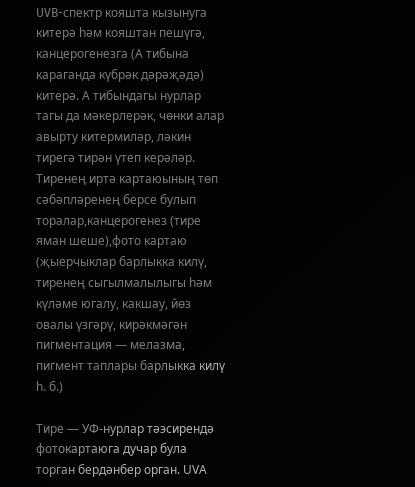UVB-спектр кояшта кызынуга китерә һәм кояштан пешүгә, канцерогенезга (А тибына караганда күбрәк дәрәҗәдә) китерә. А тибындагы нурлар тагы да мәкерлерәк, чөнки алар авырту китермиләр, ләкин тирегә тирән үтеп керәләр. Тиренең иртә картаюының төп сәбәпләренең берсе булып торалар,канцерогенез (тире яман шеше),фото картаю (җыерчыклар барлыкка килү, тиренең сыгылмалылыгы һәм күләме югалу, какшау, йөз овалы үзгәрү, кирәкмәгән пигментация — мелазма, пигмент таплары барлыкка килү һ. б.)

Тире — УФ-нурлар тәэсирендә фотокартаюга дучар була торган бердәнбер орган. UVА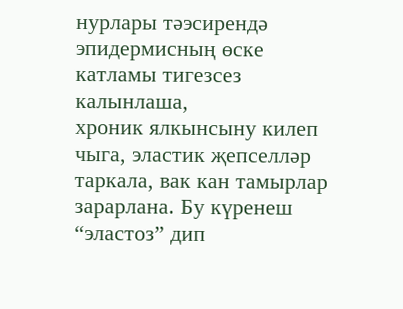нурлары тәэсирендә эпидермисның өске катламы тигезсез калынлаша,
хроник ялкынсыну килеп чыга, эластик җепселләр таркала, вак кан тамырлар зарарлана. Бу күренеш “эластоз” дип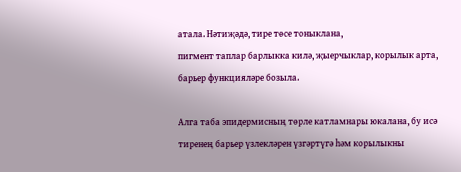атала. Нәтиҗәдә, тире төсе тоныклана,
пигмент таплар барлыкка килә, җыерчыклар, корылык арта, барьер функцияләре бозыла.

Алга таба эпидермисның төрле катламнары юкалана, бу исә тиренең барьер үзлекләрен үзгәртүгә һәм корылыкны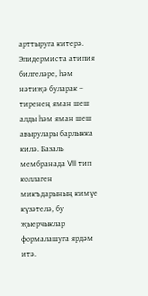арттыруга китерә. Эпидермиста атипия
билгеләре, һәм нәтиҗә буларак – тиренең яман шеш алды һәм яман шеш авырулары барлыкка килә. Базаль мембранада VII тип коллаген микъдарының кимүе
күзәтелә, бу җыерчыклар формалашуга ярдәм итә.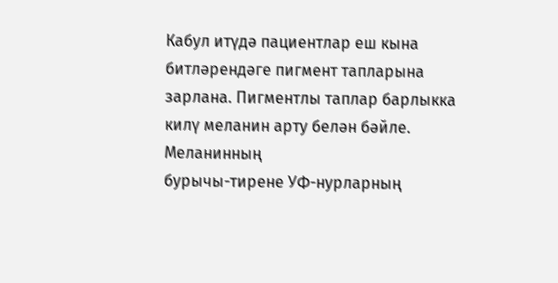Кабул итүдә пациентлар еш кына битләрендәге пигмент тапларына зарлана. Пигментлы таплар барлыкка килү меланин арту белән бәйле. Меланинның
бурычы-тирене УФ-нурларның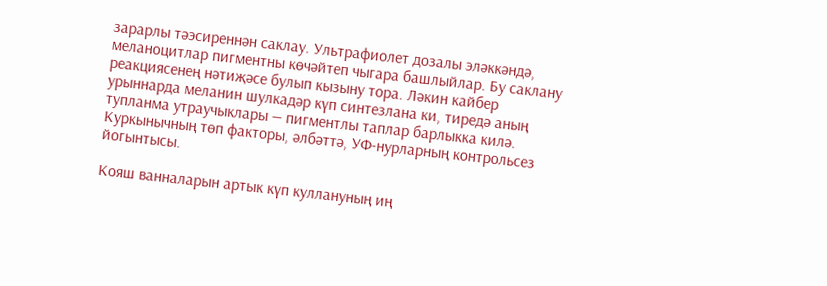зарарлы тәэсиреннән саклау. Ультрафиолет дозалы эләккәндә, меланоцитлар пигментны көчәйтеп чыгара башлыйлар. Бу саклану реакциясенең нәтиҗәсе булып кызыну тора. Ләкин кайбер урыннарда меланин шулкадәр күп синтезлана ки, тиредә аның тупланма утраучыклары — пигментлы таплар барлыкка килә. Куркынычның төп факторы, әлбәттә, УФ-нурларның контрольсез йогынтысы.

Кояш ванналарын артык күп куллануның иң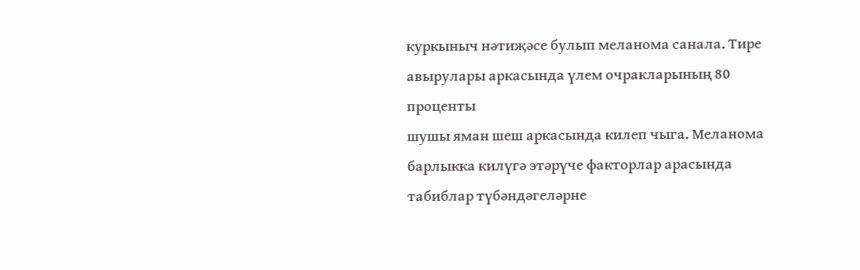куркыныч нәтиҗәсе булып меланома санала. Тире авырулары аркасында үлем очракларының 80 проценты
шушы яман шеш аркасында килеп чыга. Меланома барлыкка килүгә этәрүче факторлар арасында табиблар түбәндәгеләрне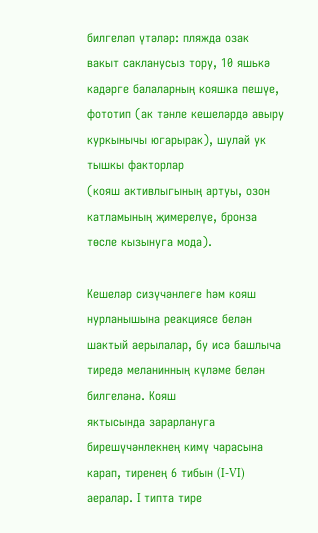билгеләп үтәләр: пляжда озак
вакыт сакланусыз тору, 10 яшькә кадәрге балаларның кояшка пешүе, фототип (ак тәнле кешеләрдә авыру куркынычы югарырак), шулай ук тышкы факторлар
(кояш активлыгының артуы, озон катламының җимерелүе, бронза төсле кызынуга мода).

Кешеләр сизүчәнлеге һәм кояш нурланышына реакциясе белән шактый аерылалар, бу исә башлыча тиредә меланинның күләме белән билгеләнә. Кояш
яктысында зарарлануга бирешүчәнлекнең кимү чарасына карап, тиренең 6 тибын (I-VI) аералар. I типта тире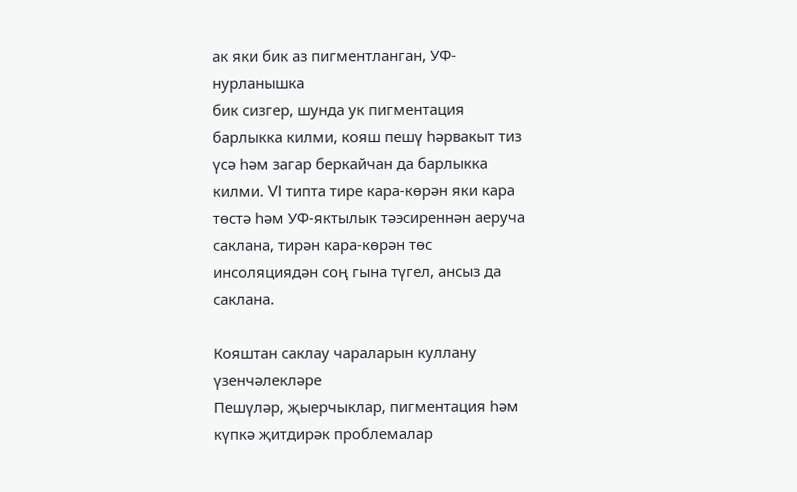ак яки бик аз пигментланган, УФ-нурланышка
бик сизгер, шунда ук пигментация барлыкка килми, кояш пешү һәрвакыт тиз үсә һәм загар беркайчан да барлыкка килми. VI типта тире кара-көрән яки кара
төстә һәм УФ-яктылык тәэсиреннән аеруча саклана, тирән кара-көрән төс инсоляциядән соң гына түгел, ансыз да саклана.

Кояштан саклау чараларын куллану үзенчәлекләре
Пешүләр, җыерчыклар, пигментация һәм күпкә җитдирәк проблемалар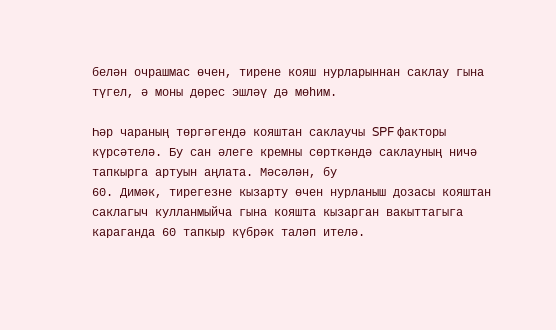белән очрашмас өчен, тирене кояш нурларыннан саклау гына түгел, ә моны дөрес эшләү дә мөһим.

Һәр чараның төргәгендә кояштан саклаучы SPF факторы күрсәтелә. Бу сан әлеге кремны сөрткәндә саклауның ничә тапкырга артуын аңлата. Мәсәлән, бу
60. Димәк, тирегезне кызарту өчен нурланыш дозасы кояштан саклагыч кулланмыйча гына кояшта кызарган вакыттагыга караганда 60 тапкыр күбрәк таләп ителә.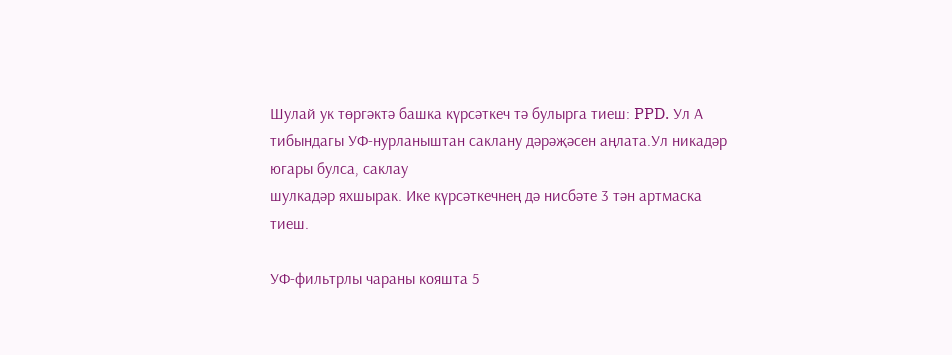Шулай ук төргәктә башка күрсәткеч тә булырга тиеш: PPD. Ул А тибындагы УФ-нурланыштан саклану дәрәҗәсен аңлата.Ул никадәр югары булса, саклау
шулкадәр яхшырак. Ике күрсәткечнең дә нисбәте 3 тән артмаска тиеш.

УФ-фильтрлы чараны кояшта 5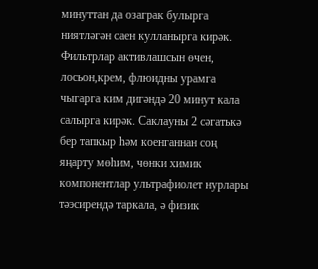минуттан да озаграк булырга ниятләгән саен кулланырга кирәк. Фильтрлар активлашсын өчен, лосьон,крем, флюидны урамга
чыгарга ким дигәндә 20 минут кала салырга кирәк. Саклауны 2 сәгатькә бер тапкыр һәм коенганнан соң яңарту мөһим, чөнки химик компонентлар ультрафиолет нурлары тәэсирендә таркала, ә физик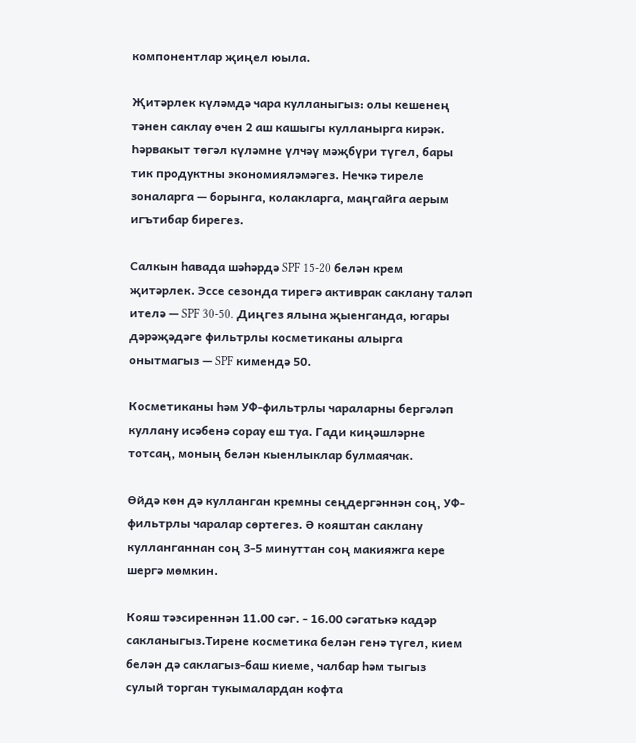компонентлар җиңел юыла.

Җитәрлек күләмдә чара кулланыгыз: олы кешенең тәнен саклау өчен 2 аш кашыгы кулланырга кирәк. Һәрвакыт төгәл күләмне үлчәү мәҗбүри түгел, бары тик продуктны экономияләмәгез. Нечкә тиреле зоналарга — борынга, колакларга, маңгайга аерым игътибар бирегез.

Салкын һавада шәһәрдә SPF 15-20 белән крем җитәрлек. Эссе сезонда тирегә активрак саклану таләп ителә — SPF 30-50. Диңгез ялына җыенганда, югары
дәрәҗәдәге фильтрлы косметиканы алырга онытмагыз — SPF кимендә 50.

Косметиканы һәм УФ-фильтрлы чараларны бергәләп куллану исәбенә сорау еш туа. Гади киңәшләрне тотсаң, моның белән кыенлыклар булмаячак.

Өйдә көн дә кулланган кремны сеңдергәннән соң, УФ-фильтрлы чаралар сөртегез. Ә кояштан саклану кулланганнан соң 3-5 минуттан соң макияжга кере
шергә мөмкин.

Кояш тәэсиреннән 11.00 сәг. - 16.00 сәгатькә кадәр сакланыгыз.Тирене косметика белән генә түгел, кием белән дә саклагыз-баш киеме, чалбар һәм тыгыз
сулый торган тукымалардан кофта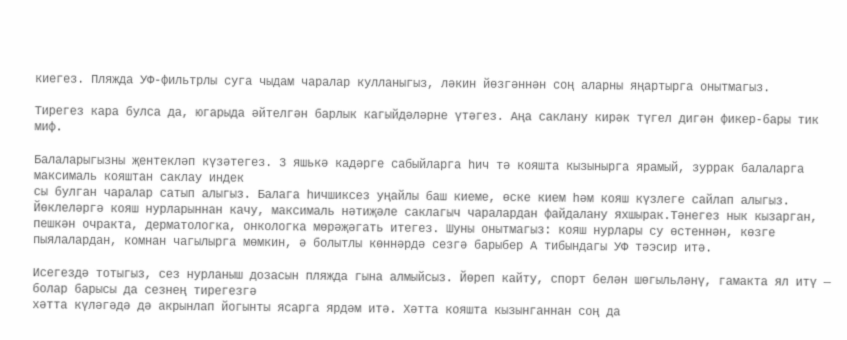киегез. Пляжда УФ-фильтрлы суга чыдам чаралар кулланыгыз, ләкин йөзгәннән соң аларны яңартырга онытмагыз.

Тирегез кара булса да, югарыда әйтелгән барлык кагыйдәләрне үтәгез. Аңа саклану кирәк түгел дигән фикер-бары тик миф.

Балаларыгызны җентекләп күзәтегез. 3 яшькә кадәрге сабыйларга һич тә кояшта кызынырга ярамый, зуррак балаларга максималь кояштан саклау индек
сы булган чаралар сатып алыгыз. Балага һичшиксез уңайлы баш киеме, өске кием һәм кояш күзлеге сайлап алыгыз. Йөклеләргә кояш нурларыннан качу, максималь нәтиҗәле саклагыч чаралардан файдалану яхшырак.Тәнегез нык кызарган, пешкән очракта, дерматологка, онкологка мөрәҗәгать итегез. Шуны онытмагыз: кояш нурлары су өстеннән, көзге пыялалардан, комнан чагылырга мөмкин, ә болытлы көннәрдә сезгә барыбер А тибындагы УФ тәэсир итә.

Исегездә тотыгыз, сез нурланыш дозасын пляжда гына алмыйсыз. Йөреп кайту, спорт белән шөгыльләнү, гамакта ял итү — болар барысы да сезнең тирегезгә
хәтта күләгәдә дә акрынлап йогынты ясарга ярдәм итә. Хәтта кояшта кызынганнан соң да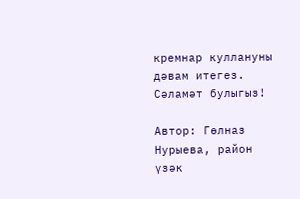кремнар куллануны дәвам итегез. Сәламәт булыгыз!

Автор: Гөлназ Нурыева, район үзәк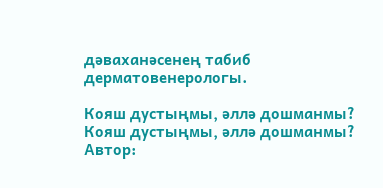дәваханәсенең табиб дерматовенерологы.

Кояш дустыңмы, әллә дошманмы?
Кояш дустыңмы, әллә дошманмы?
Автор: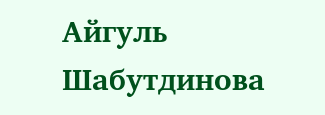Айгуль Шабутдинова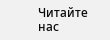Читайте нас